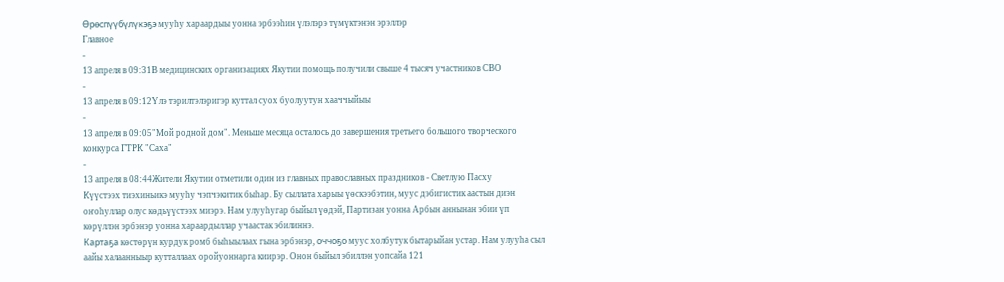Өрөспүүбүлүкэҕэ мууһу хараардыы уонна эрбээһин үлэлэрэ түмүктэнэн эрэллэр
Главное
-
13 апреля в 09:31В медицинских организациях Якутии помощь получили свыше 4 тысяч участников СВО
-
13 апреля в 09:12Үлэ тэрилтэлэригэр куттал суох буолуутун хааччыйыы
-
13 апреля в 09:05"Мой родной дом". Меньше месяца осталось до завершения третьего большого творческого конкурса ГТРК "Саха"
-
13 апреля в 08:44Жители Якутии отметили один из главных православных праздников - Светлую Пасху
Күүстээх тиэхиньикэ мууһу чэпчэкитик быһар. Бу сыллата харыы үөскээбэтин, муус дэбигистик аастын диэн оҥоһуллар олус көдьүүстээх миэрэ. Нам улууһугар быйыл үөдэй, Партизан уонна Арбын аннынан эбии үп көрүллэн эрбэнэр уонна хараардыллар учаастак эбилиннэ.
Картаҕа көстөрүн курдук ромб быһыылаах гына эрбэнэр, оччоҕо муус холбутук бытарыйан устар. Нам улууһа сыл аайы халаанныыр кутталлаах оройуоннарга киирэр. Онон быйыл эбиллэн уопсайа 121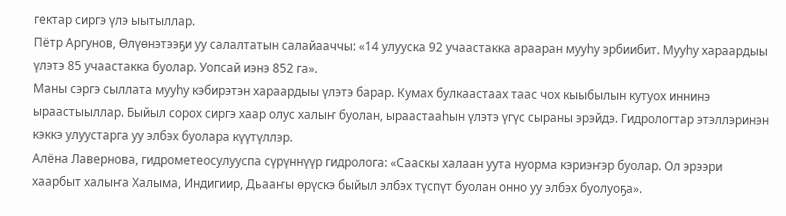гектар сиргэ үлэ ыытыллар.
Пётр Аргунов, Өлүөнэтээҕи уу салалтатын салайааччы: «14 улууска 92 учаастакка арааран мууһу эрбиибит. Мууһу хараардыы үлэтэ 85 учаастакка буолар. Уопсай иэнэ 852 га».
Маны сэргэ сыллата мууһу кэбирэтэн хараардыы үлэтэ барар. Кумах булкаастаах таас чох кыыбылын кутуох иннинэ ыраастыыллар. Быйыл сорох сиргэ хаар олус халыҥ буолан, ыраастааһын үлэтэ үгүс сыраны эрэйдэ. Гидрологтар этэллэринэн кэккэ улуустарга уу элбэх буолара күүтүллэр.
Алёна Лавернова, гидрометеосулууспа сүрүннүүр гидролога: «Сааскы халаан уута нуорма кэриэҥэр буолар. Ол эрээри хаарбыт халыҥа Халыма, Индигиир, Дьааҥы өрүскэ быйыл элбэх түспүт буолан онно уу элбэх буолуоҕа».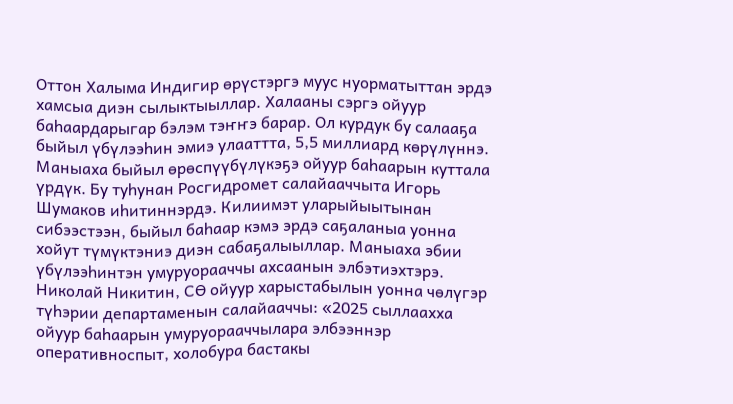Оттон Халыма Индигир өрүстэргэ муус нуорматыттан эрдэ хамсыа диэн сылыктыыллар. Халааны сэргэ ойуур баһаардарыгар бэлэм тэҥҥэ барар. Ол курдук бу салааҕа быйыл үбүлээһин эмиэ улааттта, 5,5 миллиард көрүлүннэ. Маныаха быйыл өрөспүүбүлүкэҕэ ойуур баһаарын куттала үрдүк. Бу туһунан Росгидромет салайааччыта Игорь Шумаков иһитиннэрдэ. Килиимэт уларыйыытынан сибээстээн, быйыл баһаар кэмэ эрдэ саҕаланыа уонна хойут түмүктэниэ диэн сабаҕалыыллар. Маныаха эбии үбүлээһинтэн умуруорааччы ахсаанын элбэтиэхтэрэ.
Николай Никитин, СӨ ойуур харыстабылын уонна чөлүгэр түһэрии департаменын салайааччы: «2025 сыллаахха ойуур баһаарын умуруорааччылара элбээннэр оперативноспыт, холобура бастакы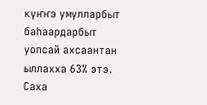күҥҥэ умулларбыт баһаардарбыт уопсай ахсаантан ыллахха 63% этэ. Саха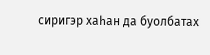сиригэр хаһан да буолбатах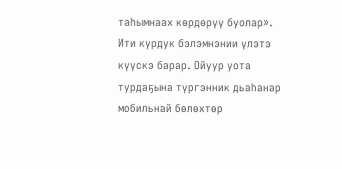таһымнаах көрдөрүү буолар».
Ити курдук бэлэмнэнии үлэтэ күүскэ барар. Ойуур уота турдаҕына түргэнник дьаһанар мобильнай бөлөхтөр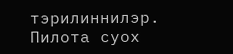тэрилиннилэр. Пилота суох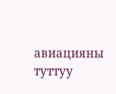авиацияны туттуу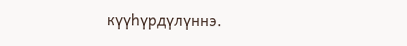күүһүрдүлүннэ.